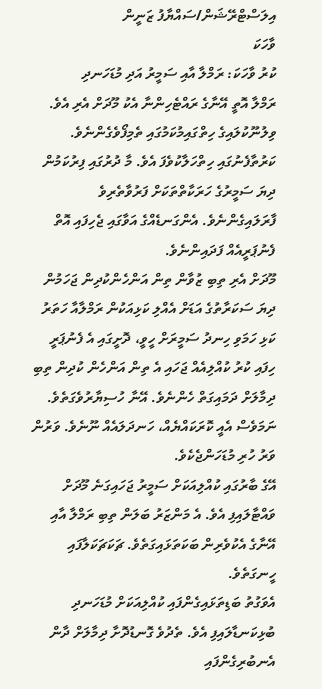އިލަސްޓްރޭޝަން/ސައްޔާފު ޒަނީން
ވާހަކަ
ކުރު ވާހަކަ: ރަމްލާ އާއި ސަމީރު އަދި މުޑަހަނދި
ރަމްލާ އޮތީ އޭނާގެ ރައްޓެހިންނާ އެކު މޫދަށް އެރި އެވެ. ވިލުނޫކުލައިގެ ހިތްގައިމުކަމުގައި ތެމިފޯވެގެންނެވެ. ކަރުތާފެނުގައި ހިތްހަލާކުވެފަ އެވެ. މާ ދުރުގައި ފިރުކަމުން ދިޔަ ސަމީރުގެ ހަރަކާތްތަކަށް ފަރުވާތެރިވެ ފާރަލައިގެންނެވެ. އެންގަނޑެއްގެ އަވާގައި ޖެހިފައި އޮތް ފެނުޕަރީއެއް ފަދައިންނެވެ.
މޫދަށް އެރި ތިބި ޒުވާން ތިން އަންހެންކުދިން ޖަހަމުން ދިޔަ ސަކަރާތުގެ އަޑަށް އެއްލި ކަޅިއަކުން ރަމްލާއާ ހަތަރު ކަޅި ހަމަވި ހިނދު ސަމީރަށް ހީވީ، ދޮށީގައި އެ ފެނުޕަރީ ހިފައި ކުރު ކުއްލިއެއް ޖަހައި އެ ތިން އަންހެން ކުދިން ތިބި ދިމާލަށް ދަމައިގަތް ހެންނެވެ. އޭނާ ހުސިޔާރުވެގަތެވެ. ނަމަވެސް އެއީ ކޮރަކައްޔެއް، ހަނދަލައެއް ނޫނެވެ. ވަރުން ވަރު ހުރި މުޑަހަންޖެކެވެ.
އޭގެ ބާރުގައި ކުއްލިއަކަށް ސަމީރު ޖަހައިގަނެ މޫދަށް ވައްޓާލައިފި އެވެ. އެ މަންޒަރު ބަލަން ތިބި ރަމްލާ އާއި އޭނާގެ އެކުވެރިން ބަކަތަޅައިގަތެވެ. ޗަކަޗަކަލާފައި ހީނގަތެވެ.
އެވަގުތު ބަޑިތަޅައިގެންފައި ކުއްލިއަކަށް މުޑަހަނދި ބުޅިކަނޑާލައިފި އެވެ. ތެދުވެ ގޮނޑުދޮށާ ދިމާލަށް ދާން އެނބުރިގެންފައި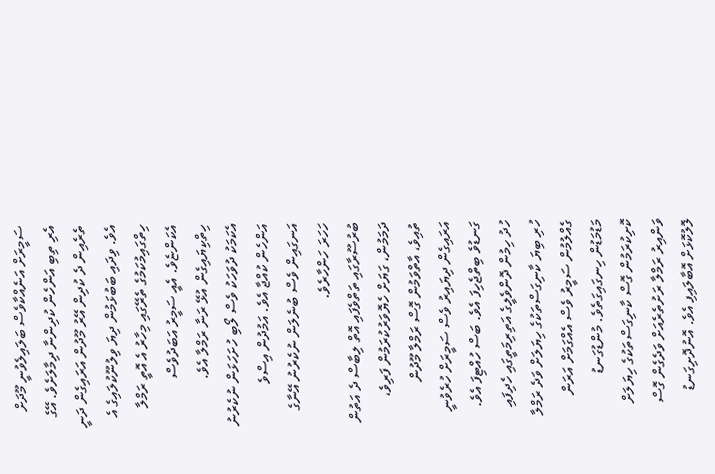ސަމީރަށް އަނެއްކާވެސް ބަލައިލެވުނީ މޫދަށް އެރި ތިބި އަންހެން ކުދިންނާ ދިމާލަށެވެ. އޭގެ ތެރެއިން ދެ ކުދިން އޭރު މޫދުން އަރައިގެން ދަނީ އެވެ. ވިދައި ބަބުޅަމުން ދިޔަ ވިލުނޫކުލައިގެ އެ ހިތްގައިމުކަމުގެ ތެރޭގައި މިހާރު އެ އޮތީ ރަމްލާ އެކަންޏެވެ. އެއީ ސަމީރު އަބަދުވެސް ހިތްކިޔައިގެން އުޅޭ ރަނާ ރަމްލާ އެވެ.
އެކަމަކު ދުވަހަކު ވެސް ލޯބި ހުށަހަޅަން ނުކެރުނު އަންހެން ކުއްޖާ އެވެ. އަމުދުން އިސްވެ އަނގައިން ވެސް ބުނެލަން ނުކެރުނު އޭނާގެ ހަހަރަ ހަންހާރެވެ.
ބުރުސޫރާގައި ތަތްވެފައި އޮތް ލިބާސް ދެ އަތުން ދަމަމުން، ގަޔަށް ހެޔޮވަރުކުރަމުން ފަރިވެ، ތުއިވެ، އާތްވަމުން ގޮސް ރަމްލާ މޫދުން އަރައިގެން ދިޔައިރު ވެސް ސަމީރަށް ހުރެވުނީ ގަނޑުވެ ބިތްޖެހިފަ އެވެ. ބަސް ހުއްޓިފަ އެވެ.
ހުދު ހިމުން ދޮންވެލީގެ އަތިރިމަތީގައި ހެދިފައި ހުރި ބިޔަ ކާނިގަސްތަކުގެ ހިޔަލަށް ވަދެ ރަމްލާ ގެއްލުމުން ސަމީރު ވެސް އެއްގަމަށް އަރަން މަޑުމަޑުން ހިނގައިގަތެވެ. މުންޑުގަނޑު ކޮށިކުރަމުން ގޮސް ކާނިގަސްތަކުގެ ހިޔަލަށް ވަންއިރު ރަމްލާ ރަށުތެރެއަށް ވަދެގެން ގޮސް ލޮލުކޮޅަށް އޮބާލައިފި އެވެ. އޮނުދޮށިގަނޑު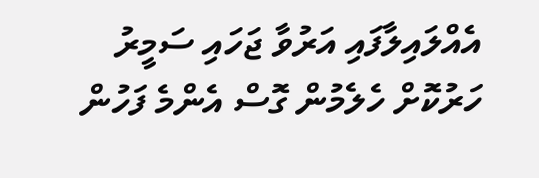އެއްލައިލާފައި އަރުވާ ޖަހައި ސަމީރު ހަރުކޮށް ހެލެމުން ގޮސް އެންމެ ފަހުން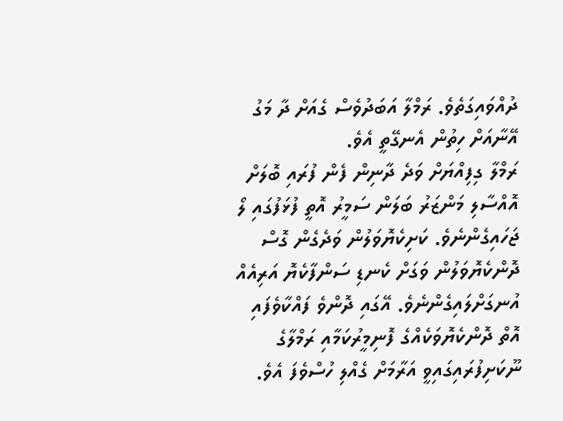ދުއްވައިގަތެވެ. ރަމްލާ އަބަދުވެސް ގެއަށް ދާ މަގު އޭނާއަށް ހިތުން އެނގޭތީ އެވެ.
ރަމްލާ ގިފިއްޔަށް ވަދެ ދާނިން ފެން ފުރައި ބޮލަށް އޮއްސާލި މަންޒަރު ބަލަން ސަމީރު އޮތީ ފުޅަފުގައި ލޯ ޖަހައިގެންނެވެ. ކަށިކެޔޮވަލުން ވަދެގެން ގޮސް ދޮންކެޔޮވަލުން ވަގަށް ކެނޑި ސަންފާކެޔޮ އަރިއެއް އުނގަށްލައިގެންނެވެ. އޭގައި ދޮންވެ ފައްކާވެފައި އޮތް ދޮންކެޔޮވަކެއްގެ ފޮނިމީރުކަމާއި ރަމްލާގެ ނޫކަށިފުރައިގައިވީ އަރާމަށް ގެއްލި ހުސްވެފަ އެވެ.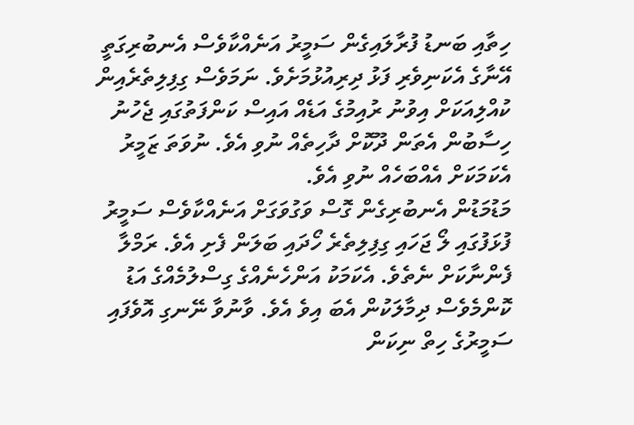ހިތާއި ބަނޑު ފުރާލައިގެން ސަމީރު އަނެއްކާވެސް އެނބުރިގަތީ އޭނާގެ އެކަނިވެރި ފަޅު ދިރިއުޅުމަށެވެ. ނަމަވެސް ގިފިލިތެރެއިން ކުއްލިއަކަށް އިވުނު ރުއިމުގެ އަޑެއް އައިސް ކަންފަތުގައި ޖެހުނު ހިސާބުން އެތަން ދޫކޮށް ދާހިތެއް ނުވި އެވެ. ނުވަތަ ޒަމީރު އެކަމަކަށް އެއްބަހެއް ނުވި އެވެ.
މަޑުމަޑުން އެނބުރިގެން ގޮސް ވަގުވަގަށް އަނެއްކާވެސް ސަމީރު ފުޅަފުގައި ލޯ ޖަހައި ގިފިލިތެރެ ހޯދައި ބަލަން ފެށި އެވެ. ރަމްލާ ފެންނާކަށް ނެތެވެ. އެކަމަކު އަންހެނެއްގެ ގިސްލުމެއްގެ އަޑު ކޮންމެވެސް ދިމާލަކުން އެބަ އިވެ އެވެ. ވާނުވާ ނޭނގި އޮވެފައި ސަމީރުގެ ހިތް ނިކަން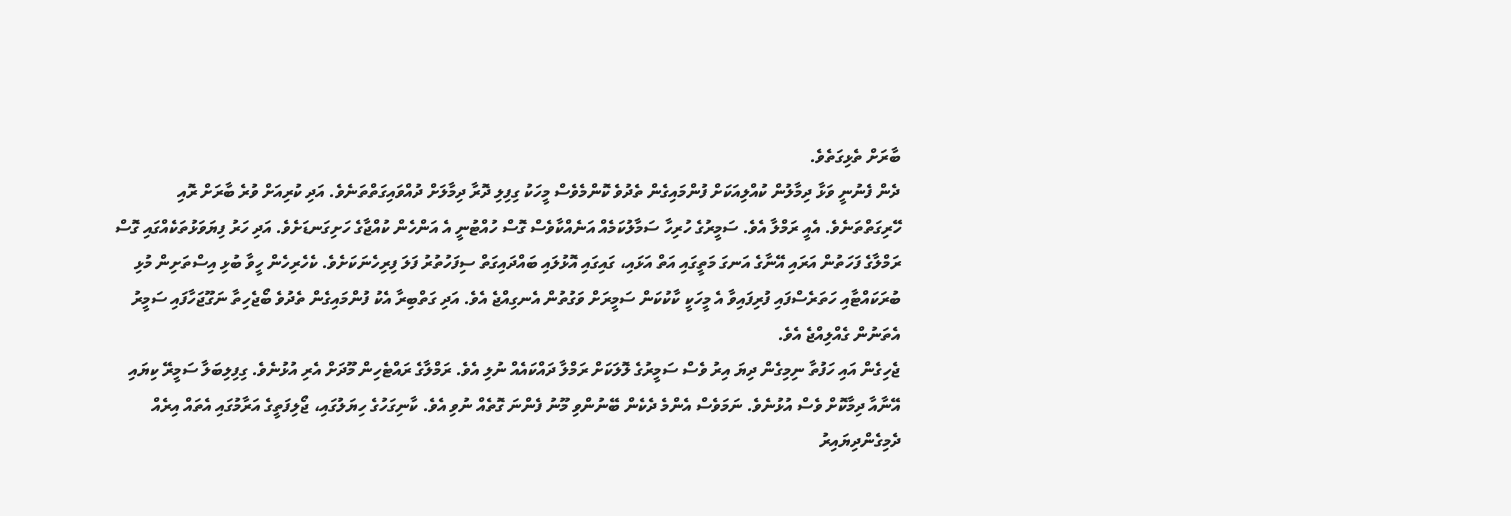ބާރަށް ތެޅިގަތެވެ.
ދެން ފެނުނީ ވަޅާ ދިމާލުން ކުއްލިއަކަށް ފުންމައިގެން ތެދުވެ ކޮންމެވެސް މީހަކު ގިފިލި ދޮރާ ދިމާލަށް ދުއްވައިގަތްތަނެވެ. އަދި ކުރިއަށް ވުރެ ބާރަށް ރޮއި ހޭރިގަތްތަނެވެ. އެއީ ރަމްލާ އެވެ. ސަމީރުގެ ހުރިހާ ސަމާލުކަމެއް އަނެއްކާވެސް ގޮސް ހުއްޓުނީ އެ އަންހެން ކުއްޖާގެ ހަށިގަނޑަށެވެ. އަދި ހަރު ފިޔަވަޅުތަކެއްގައި ގޮސް ރަމްލާގެ ފަހަތުން އަރައި އޭނާގެ އަނގަ މަތީގައި އަތް އަޅައި، ގައިގައި އޮޅުލައި ބައްދައިގަތް ސިފަހުތުރު ފަލަ ފިރިހެނަކަށެވެ. ކެހެރިހެން ހީވާ ބުޅި އިސްތަށިން މުޅި ބުރަކައްޓާއި ހަތަރެސްފައި ފުރިފައިވާ އެ މީހަކީ ކާކުކަން ސަމީރަށް ވަގުތުން އެނގިއްޖެ އެވެ. އަދި ގަތްބިރާ އެކު ފުންމައިގެން ތެދުވެ ބޯޖެހިތާ ނަގޫޖަހާފައި ސަމީރު އެތަނުން ގެއްލިއްޖެ އެވެ.
ޖެހިގެން އައި ހަފުތާ ނިމިގެން ދިޔަ އިރު ވެސް ސަމީރުގެ ލޮލަކަށް ރަމްލާ ދައްކައެއް ނުލި އެވެ. ރަމްލާގެ ރައްޓެހިން މޫދަށް އެރި އުޅުނެވެ. ގިފިލިބަލާ ސަމީރޭ ކިޔައި އޭނާއާ ދިމާކޮށް ވެސް އުޅުނެވެ. ނަމަވެސް އެންމެ ދެކެން ބޭނުންވި މޫނު ފެންނަ ގޮތެއް ނުވި އެވެ. ކާނިގަހުގެ ހިޔަލުގައި، ޖޯލިފަތީގެ އަރާމުގައި އެތައް އިރެއް ދެމިގެންދިޔައިރު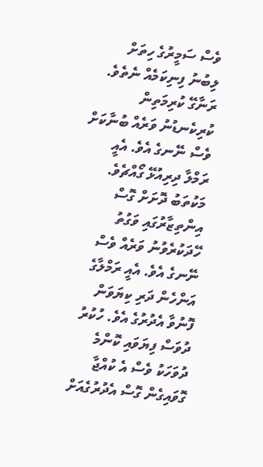ވެސް ސަމީރުގެ ހިތަށް ލިބުނު ފިނިކަމެއް ނެތެވެ.
ރަނާގޭ ކުރިމަތިން ކުރިކެނޑުނު ވަރެއް ބުނާކަށް ވެސް ނޭނގެ އެވެ. އެއީ ރަމްލާ ދިރިއުޅޭ ގޯއްޗެވެ. މަކުތަބު ދޮށަށް ގޮސް އިންތިޒާރުގައި ވަގުތު ހޭދަކުރެވުނު ވަރެއް ވެސް ނޭނގެ އެވެ. އެއީ ރަމްލާގެ އަންހެން ދަރި ކިޔަވަން ފޮނުވާ އެދުރުގެ އެވެ. ހުކުރު ދުވަސް ފިޔަވައި ކޮންމެ ދުވަހަކު ވެސް އެ ކުއްޖާ ގޮވައިގެން ގޮސް އެދުރުގެއަށް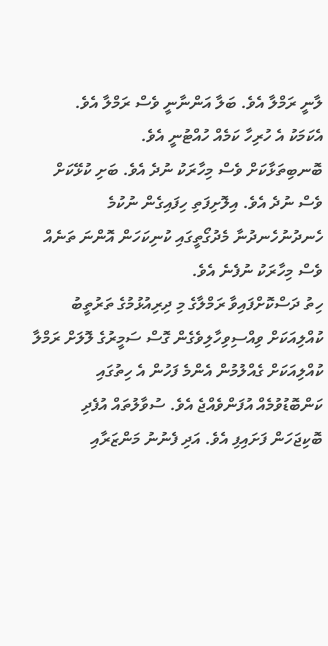ލާނީ ރަމްލާ އެވެ. ބަލާ އަންނާނީ ވެސް ރަމްލާ އެވެ.
އެކަމަކު އެ ހުރިހާ ކަމެއް ހުއްޓުނީ އެވެ.
ބޮނބިތަޅާކަށް ވެސް މިހާރަކު ނުދެ އެވެ. ބަށި ކުޅޭކަށް ވެސް ނުދެ އެވެ. އިލޮށިފަތި ހިފައިގެން ނުކުމެ ހެނދުނުހެނދުނާ މެދުގޯތީގައި ކުނިކަހަން އޮންނަ ތަނެއް ވެސް މިހާރަކު ނުފެނެ އެވެ.
ހިތު ދަސްކޮށްފައިވާ ރަމްލާގެ މި ދިރިއުޅުމުގެ ތަރުތީބު ކުއްލިއަކަށް ވިއްސިވިހާލިވެގެން ގޮސް ސަމީރުގެ ލޮލަށް ރަމްލާ ކުއްލިއަކަށް ގެއްލުމުން އެންމެ ފަހުން އެ ހިތުގައި ކަންބޮޑުވުމެއް އުފަންވެއްޖެ އެވެ. ސުވާލުތައް އުފެދި ބޮކިޖަހަން ފަށައިފި އެވެ. އަދި ފެނުނު މަންޒަރާއި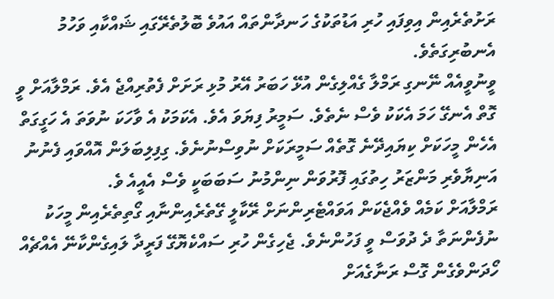ރަށުތެރެއިން އިވިފައި ހުރި އަޑުތަކުގެ ހަނދާންތައް އައުވެ ބޮލުތެރޭގައި ޝައްކާއި ވަހުމު އެނބުރިގަތެވެ.
ވީނުވީއެއް ނޭނގި ރަމްލާ ގެއްލިގެން އުޅޭ ހަބަރު އޭރު މުޅި ރަށަށް ފެތުރިއްޖެ އެވެ. ރަމްލާއަށް ވީ ގޮތް އެނގޭ ހަމަ އެކަކު ވެސް ނެތެވެ. ސަމީރު ފިޔަވަ އެވެ. އެކަމަކު އެ ވާހަކަ ނުވަތަ އެ ހަގީގަތް އެހެން މީހަކަށް ކިޔައިދޭނެ ގޮތެއް ސަމީރަކަށް ނުވިސްނުނެވެ. ގިފިލިބަލަން އޮއްވައި ފެނުނު އަނިޔާވެރި މަންޒަރު ހިތުގައި ފޮރުވަން ނިންމުނު ސަބަބަކީ ވެސް އެއީއެ ވެ.
ރަމްލާއަށް ކަމެއް ވެއްޖެކަން އަވައްޓެރިންނަށް ރޭކާލީ ގޭތެރެއިންނާއި ގޯތިތެރެއިން މީހަކު ނުފެންނަތާ ދެ ދުވަސް ވީ ފަހުންނެވެ. ޖެހިގެން ހުރި ސައްކެޔޮގޭ ފަރީދާ ލައިގެންކާނޭ އެއްޗެއް ހޯދަންވެގެން ގޮސް ރަނާގެއަށް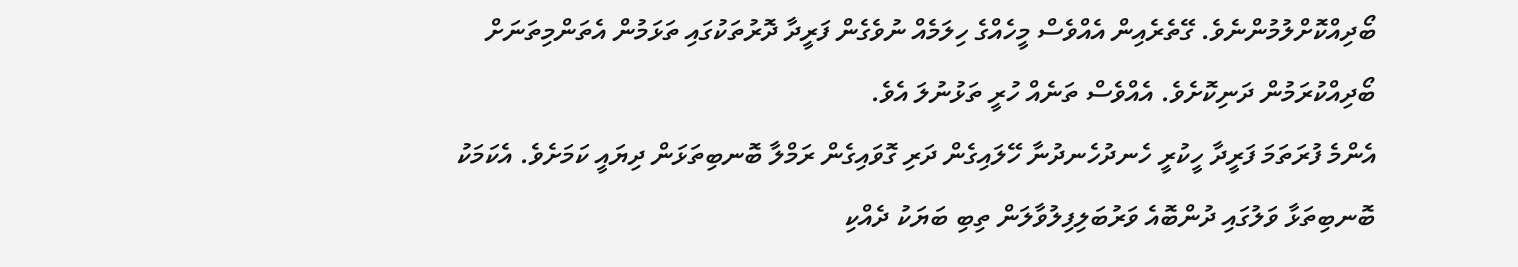ބޯދިއްކޮށްލުމުންނެވެ. ގޭތެރެއިން އެއްވެސް މީހެއްގެ ހިލަމެއް ނުވެގެން ފަރީދާ ދޮރުތަކުގައި ތަޅަމުން އެތަންމިތަނަށް ބޯދިއްކުރަމުން ދަނިކޮށެވެ. އެއްވެސް ތަނެއް ހުރީ ތަޅުނުލަ އެވެ.
އެންމެ ފުރަތަމަ ފަރީދާ ހީކުރީ ހެނދުހެނދުނާ ހޭލައިގެން ދަރި ގޮވައިގެން ރަމްލާ ބޮނބިތަޅަން ދިޔައީ ކަމަށެވެ. އެކަމަކު ބޮނބިތަޅާ ވަލުގައި ދުންބޮއެ ވަރުބަލިފިލުވާލަން ތިބި ބަޔަކު ދެއްކި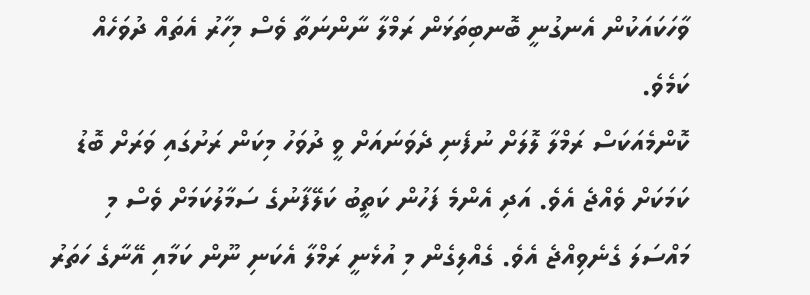ވާހަކައަކުން އެނގުނީ ބޮނބިތަޅަން ރަމްލާ ނާންނަތާ ވެސް މިހާރު އެތައް ދުވަހެއް ކަމެވެ.
ކޮންމެއަކަސް ރަމްލާ ލޮލަށް ނުފެނި ދެވަނައަށް ވީ ދުވަހު މިކަން ރަށުގައި ވަރަށް ބޮޑު ކަމަކަށް ވެއްޖެ އެވެ. އަދި އެންމެ ފަހުން ކަތީބު ކަލޭފާނުގެ ސަމާލުކަމަށް ވެސް މި މައްސަލަ ގެނެވިއްޖެ އެވެ. ގެއްލިގެން މި އުޅެނީ ރަމްލާ އެކަނި ނޫން ކަމާއި އޭނާގެ ހަތަރު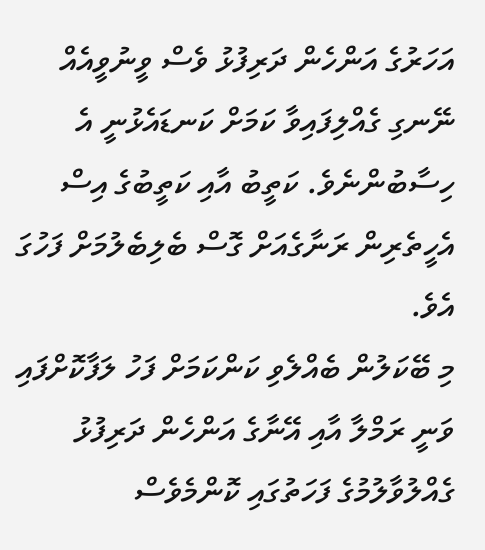އަހަރުގެ އަންހެން ދަރިފުޅު ވެސް ވީނުވީއެއް ނޭނގި ގެއްލިފައިވާ ކަމަށް ކަނޑައެޅުނީ އެ ހިސާބުންނެވެ. ކަތީބު އާއި ކަތީބުގެ އިސް އެހީތެރިން ރަނާގެއަށް ގޮސް ބެލިބެލުމަށް ފަހުގަ އެވެ.
މި ބޭކަލުން ބެއްލެވި ކަންކަމަށް ފަހު ލަފާކޮށްފައި ވަނީ ރަމްލާ އާއި އޭނާގެ އަންހެން ދަރިފުޅު ގެއްލުވާލުމުގެ ފަހަތުގައި ކޮންމެވެސް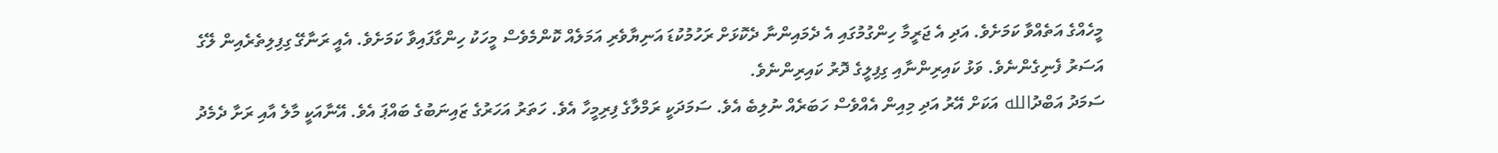މީހެއްގެ އަތެއްވާ ކަމަށެވެ. އަދި އެ ޖަރީމާ ހިންގުމުގައި އެ ދެމައިންނާ ދެކޮޅަށް ރަހުމުކުޑަ އަނިޔާވެރި އަމަލެއް ކޮންމެވެސް މީހަކު ހިންގާފައިވާ ކަމަށެވެ. އެއީ ރަނާގޭ ގިފިލިތެރެއިން ލޭގެ އަސަރު ފެނިގެންނެވެ. ވަޅު ކައިރިންނާއި ގިފިލީގެ ދޮރު ކައިރިންނެވެ.
ސަމަދު އަބްދުالله އަކަށް އޭރު އަދި މިއިން އެއްވެސް ހަބަރެއް ނުލިބެ އެވެ. ސަމަދަކީ ރަމްލާގެ ފިރިމީހާ އެވެ. ހަތަރު އަހަރުގެ ޒައިނަބުގެ ބައްޕަ އެވެ. އޭނާއަކީ މާލެ އާއި ރަށާ ދެމެދު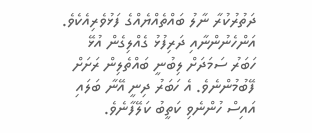ދަތުރުކުރާ ނާލު ބައްތެއްޔެއްގެ ފަޅުވެރިއެކެވެ. އަންހެނުންނާއި ދަރިފުޅު ގެއްލިގެން އުޅޭ ހަބަރު ސަމަދަށް ލިބުނީ ބައްތެލިން ރަށަށް ފޭބުމުންނެވެ. އެ ހަބަރު ދިނީ އޭނާ ބަލައި އައިސް ހުންނެވި ކަތީބު ކަލޭފާނެވެ.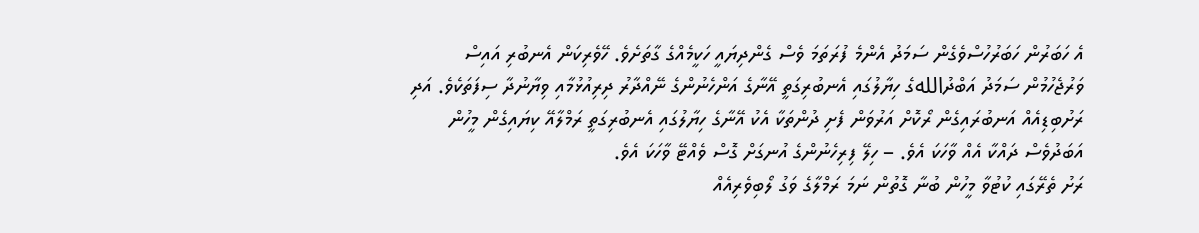އެ ހަބަރުން ހަބަރުހުސްވެގެން ސަމަދު އެންމެ ފުރަތަމަ ވެސް ގެންދިޔައީ ހަކީމެއްގެ ގާތަށެވެ. ހޭވެރިކަން އެނބުރި އައިސް ވަރުޖެހުމުން ސަމަދު އަބްދުاللهގެ ހިޔާލުގައި އެނބުރިގަތީ އޭނާގެ އަންހެނުންގެ ނޭއްދާރު ދިރިއުޅުމާއި ވިޔާނުދާ ސިފަތަކެވެ. އަދި ރަށުބިޑިއެއް އަނބުރައިގެން ރޯކޮށް އަރުވަން ފެށި ދުންތަކާ އެކު އޭނާގެ ހިޔާލުގައި އެނބުރިގަތީ ރަމްލާއޭ ކިޔައިގެން މީހުން އަބަދުވެސް ދައްކާ އެއް ވާހަކަ އެވެ. – ހިލޭ ފިރިހެނުންގެ އުނގަށް ގޮސް ވެއްޓޭ ވާހަކަ އެވެ.
ރަށު ތެރޭގައި ކުޓުވާ މީހުން ބުނާ ގޮތުން ނަމަ ރަމްލާގެ ވަގު ލޯބިވެރިއެއް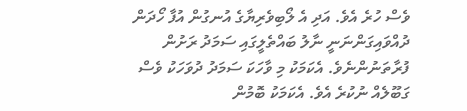ވެސް ހުރެ އެވެ. އަދި އެ ލޯބިވެރިޔާގެ އުނގުން އުފާ ހޯދަން ދުއްވައިގަންނަނީ ނާލު ބައްތެލީގައި ސަމަދު ރަށުން ފުރާތަނުންނެވެ. އެކަމަކު މި ވާހަކަ ސަމަދު ދުވަހަކު ވެސް ގަބޫލެއް ނުކުރެ އެވެ. އެކަމަކު ބޮމުން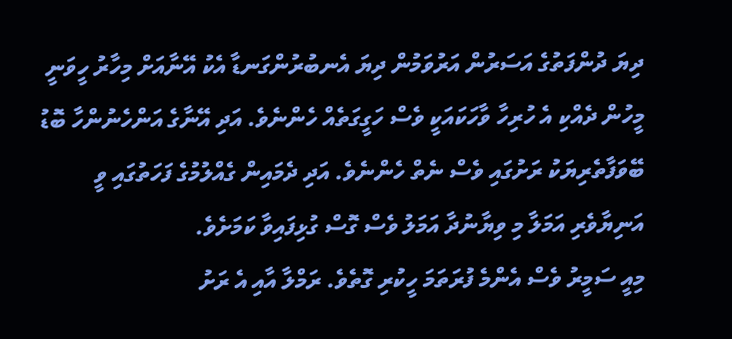ދިޔަ ދުންފަތުގެ އަސަރުން އަރުވަމުން ދިޔަ އެނބުރުންގަނޑާ އެކު އޭނާއަށް މިހާރު ހީވަނީ މީހުން ދެއްކި އެ ހުރިހާ ވާހަކައަކީ ވެސް ހަގީގަތެއް ހެންނެވެ. އަދި އޭނާގެ އަންހެނުންހާ ބޮޑު ބޭވަފާތެރިޔަކު ރަށުގައި ވެސް ނެތް ހެންނެވެ. އަދި ދެމައިން ގެއްލުމުގެ ފަހަތުގައި ވީ އަނިޔާވެރި އަމަލާ މި ވިޔާނުދާ އަމަލު ވެސް ގޮސް ގުޅިފައިވާ ކަމަށެވެ.
މިއީ ސަމީރު ވެސް އެންމެ ފުރަތަމަ ހީކުރި ގޮތެވެ. ރަމްލާ އާއި އެ ރަށު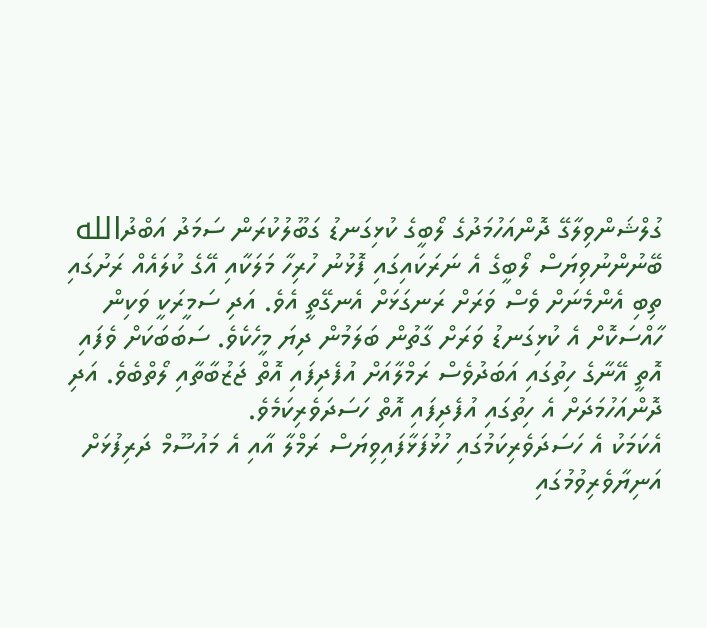ގުލްޝަންވިލާގޭ ދޮންއަހުމަދުގެ ލޯބީގެ ކުޅިގަނޑު ގަބޫލުކުރަން ސަމަދު އަބްދުالله ބޭނުންނުވިޔަސް ލޯބީގެ އެ ނަރަކައިގައި ފޮޅުނު ހުރިހާ މަލަކާއި އޭގެ ކުލައެއް ރަށުގައި ތިބި އެންމެނަށް ވެސް ވަރަށް ރަނގަޅަށް އެނގޭތީ އެވެ. އަދި ސަމީރަކީ ވަކިން ހާއްސަކޮށް އެ ކުޅިގަނޑު ވަރަށް ގާތުން ބަލަމުން ދިޔަ މީހެކެވެ. ސަބަބަކަށް ވެފައި އޮތީ އޭނާގެ ހިތުގައި އަބަދުވެސް ރަމްލާއަށް އުފެދިފައި އޮތް ޖަޒުބާތާއި ލޯތްބެވެ. އަދި ދޮންއަހުމަދަށް އެ ހިތުގައި އުފެދިފައި އޮތް ހަސަދަވެރިކަމެވެ.
އެކަމަކު އެ ހަސަދަވެރިކަމުގައި ހުޅުފަޅާފައިވިޔަސް ރަމްލާ އާއި އެ މައުސޫމް ދަރިފުޅަށް އަނިޔާވެރިވުމުގައި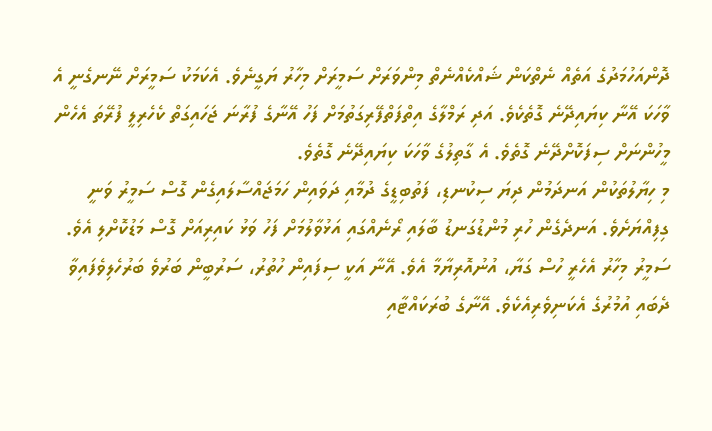ދޮންއަހުމަދުގެ އަތެއް ނެތްކަން ޝައްކެއްނެތް މިންވަރަށް ސަމީރަށް މިހާރު ޔަގީނެވެ. އެކަމަކު ސަމީރަށް ނޭނގެނީ އެ ވާހަކަ އޭނާ ކިޔައިދޭނެ ގޮތެކެވެ. އަދި ރަމްލާގެ އިތްފަތްފޭރިގަތުމަށް ފަހު އޭނާގެ ފުރާނަ ޖަހައިގަތް ކެހެރިލީ ފުރޭތަ އެހެން މީހުންނަށް ސިފަކޮށްދޭނެ ގޮތެވެ. އެ ގާތިލުގެ ވާހަކަ ކިޔައިދޭނެ ގޮތެވެ.
މި ހިޔާލުތަކުން އަނދަމުން ދިޔަ ސިކުނޑި، ފަތުބިޑީގެ ދުމާއި ދަވައިން ހަމަޖައްސާލައިގެން ގޮސް ސަމީރު ވަނީ ގިފިއްޔަށެވެ. އަނދެގެން ހުރި މުންޑުގަނޑު ބާލައި ރޯނެއްގައި އަޅުވާލުމަށް ފަހު ވަޅު ކައިރިއަށް ގޮސް މަޑުކޮށްލި އެވެ. ސަމީރު މިހާރު އެހެރީ ހުސް ގަޔާ، އުނުއޮރިޔާމާ އެވެ. އޭނާ އަކީ ސިފައިން ހުތުރު، ސަރުބީން ބަރުވެ ބަރުހެލިވެފައިވާ ދެބައި އުމުރުގެ އެކަނިވެރިއެކެވެ. އޭނާގެ ބުރަކައްޓާއި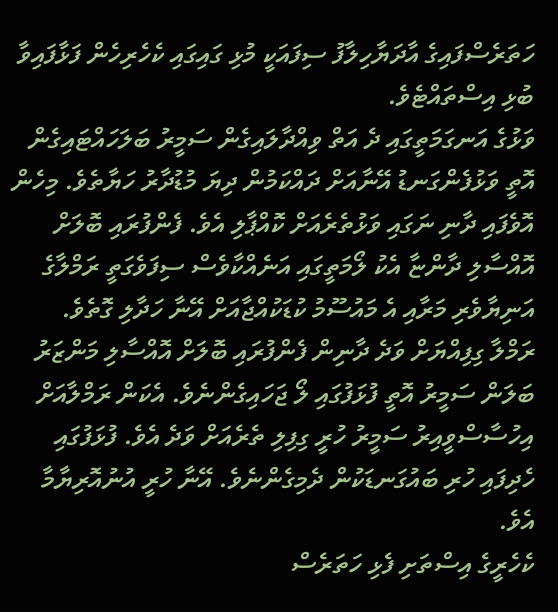ހަތަރެސްފައިގެ އާދަޔާހިލާފު ސިފައަކީ މުޅި ގައިގައި ކެހެރިހެން ފަޅާފައިވާ ބުޅި އިސްތައްޓެވެ.
ވަޅުގެ އަނގަމަތީގައި ދެ އަތް ވިއްދާލައިގެން ސަމީރު ބަލަހައްޓައިގެން އޮތީ ވަޅުފެންގަނޑު އޭނާއަށް ދައްކަމުން ދިޔަ މުޑުދާރު ހަޔާތެވެ. މިހެން އޮވެފައި ދާނި ނަގައި ވަޅުތެރެއަށް ކޮއްޕާލި އެވެ. ފެންފުރައި ބޮލަށް އޮއްސާލި ދާންޏާ އެކު ލޯމަތީގައި އަނެއްކާވެސް ސިފަވެގަތީ ރަމްލާގެ އަނިޔާވެރި މަރާއި އެ މައުސޫމު ކުޑަކުއްޖާއަށް އޭނާ ހަދާލި ގޮތެވެ.
ރަމްލާ ގިފިއްޔަށް ވަދެ ދާނިން ފެންފުރައި ބޮލަށް އޮއްސާލި މަންޒަރު ބަލަން ސަމީރު އޮތީ ފުޅަފުގައި ލޯ ޖަހައިގެންނެވެ. އެކަން ރަމްލާއަށް އިހުސާސްވީއިރު ސަމީރު ހުރީ ގިފިލި ތެރެއަށް ވަދެ އެވެ. ފުޅަފުގައި ހެދިފައި ހުރި ބައުގަނޑަކުން ދެމިގެންނެވެ. އޭނާ ހުރީ އުނުއޮރިޔާމާ އެވެ.
ކެހެރީގެ އިސްތަށި ފެޅި ހަތަރެސް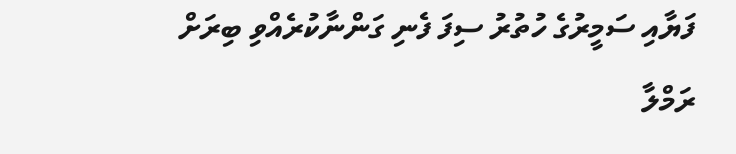ފަޔާއި ސަމީރުގެ ހުތުރު ސިފަ ފެނި ގަންނާކުރެއްވި ބިރަށް ރަމްލާ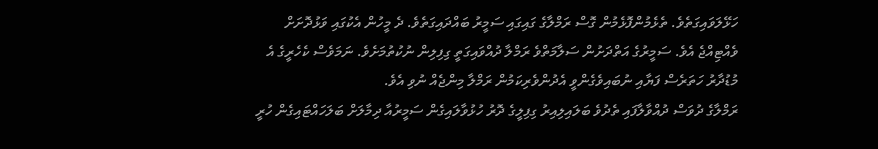ހަޅޭލަވައިގަތެވެ. ތެޅެމުންފޮޅެމުން ގޮސް ރަމްލާގެ ގައިގައި ސަމީރު ބައްދައިގަތެވެ. ދެ މީހުން އެކުގައި ވަޅުދޮށަށް ވެއްޓިއްޖެ އެވެ. ސަމީރުގެ އަތްދަށުން ސަލާމަތްވެ ރަމްލާ ދުއްވައިގަތީ ގިފިލިން ނުކުތުމަށެވެ. ނަމަވެސް ކެހެރީގެ އެ މުޑުދާރު ހަތަރެސް ފަޔާއި ނުބައިވެގެންވީ އެދުންވެރިކަމުން ރަމްލާ މިންޖެއް ނުވި އެވެ.
ރަމްލާގެ ދުވަސް ދުއްވާލާފައި ތެދުވެ ބަލައިލިއިރު ގިފިލީގެ ދޮރު ހުޅުވާލައިގެން ސަމީރުއާ ދިމާލަށް ބަލަހައްޓައިގެން ހުރީ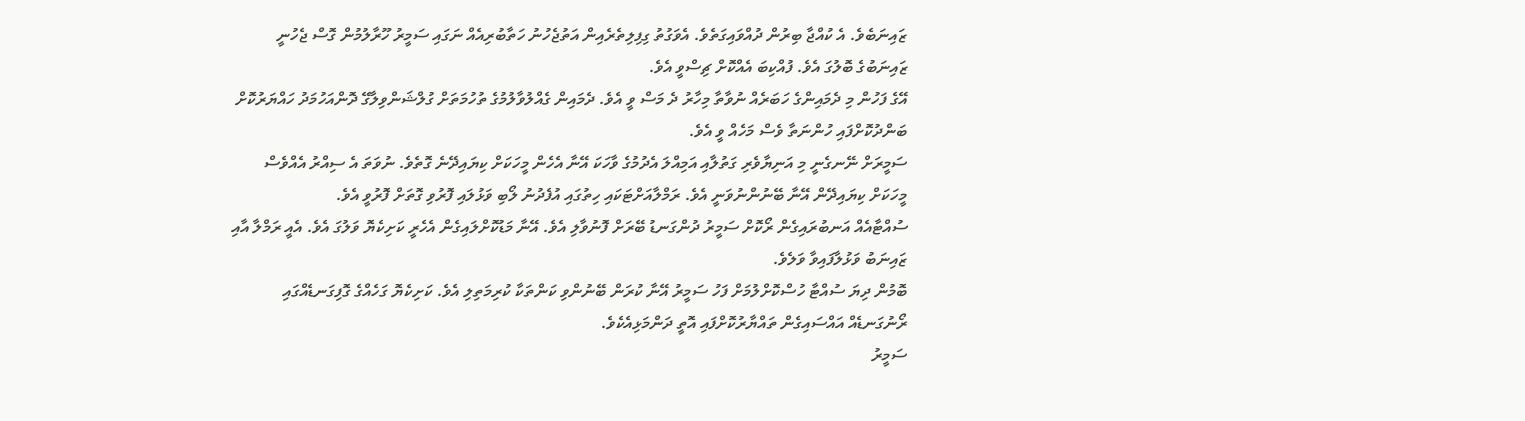ޒައިނަބެވެ. އެ ކުއްޖާ ބިރުން ދުއްވައިގަތެވެ. އެވަގުތު ގިފިލިތެރެއިން އަތުޖެހުނު ހަތާބުރިއެއް ނަގައި ސަމީރު ހޫރާލުމުން ގޮސް ޖެހުނީ ޒައިނަބުގެ ބޮލުގަ އެވެ. ފުއްކިބަ އެއްކޮށް ޗިސްވީ އެވެ.
އޭގެ ފަހުން މި ދެމައިންގެ ހަބަރެއް ނުވާތާ މިހާރު ދެ މަސް ވީ އެވެ. ދެމައިން ގެއްލުވާލުމުގެ ތުހުމަތަށް ގުލްޝަންވިލާގޭ ދޮންއަހުމަދު ހައްޔަރުކޮށް ބަންދުކޮށްފައި ހުންނަތާ ވެސް މަހެއް ވީ އެވެ.
ސަމީރަށް ނޭނގެނީ މި އަނިޔާވެރި ގަތުލާއި އަމިއްލަ އެދުމުގެ ވާހަކަ އޭނާ އެހެން މީހަކަށް ކިޔައިދޭނެ ގޮތެވެ. ނުވަތަ އެ ސިއްރު އެއްވެސް މީހަކަށް ކިޔައިދޭން އޭނާ ބޭނުންނުވަނީ އެވެ. ރަމްލާއަށްޓަކައި ހިތުގައި އުފެދުނު ލޯބި ވަޅުލައި ފޮރުވި ގޮތަށް ފޮރުވީ އެވެ.
ސުއްޓާއެއް އަނބުރައިގެން ރޯކޮށް ސަމީރު ދުންގަނޑު ބޭރަށް ފޮނުވާލި އެވެ. އޭނާ މަޑުކޮށްލައިގެން އެހެރީ ކަށިކެޔޮ ވަލުގަ އެވެ. އެއީ ރަމްލާ އާއި ޒައިނަބު ވަޅުލާފައިވާ ވަލެވެ.
ބޮމުން ދިޔަ ސުއްޓާ ހުސްކޮށްލުމަށް ފަހު ސަމީރު އޭނާ ކުރަން ބޭނުންވި ކަންތަކާ ކުރިމަތިލި އެވެ. ކަށިކެޔޮ ގަހެއްގެ ގޮފިގަނޑެއްގައި ރޯނުގަނޑެއް އައްސައިގެން ތައްޔާރުކޮށްފައި އޮތީ ދަންމަޅިއެކެވެ.
ސަމީރު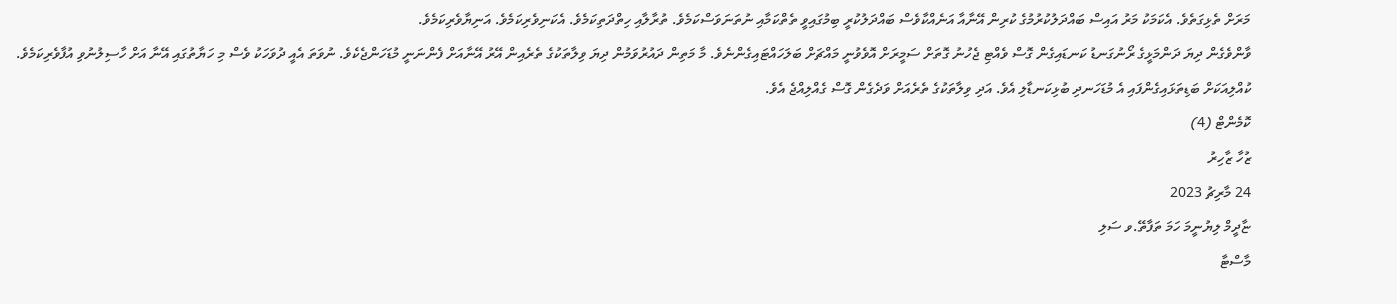މަރަށް ތެޅިގަތެވެ. އެކަމަކު މަރު އައިސް ބައްދަލުކުރުމުގެ ކުރިން އޭނާއާ އަނެއްކާވެސް ބައްދަލުކުރީ ބިމުގައިވީ ތެތްކަމާއި ނުތަނަވަސްކަމެވެ. ތުރާލާއި ހިތްދަތިކަމެވެ. އެކަނިވެރިކަމެވެ. އަނިޔާވެރިކަމެވެ.
ވާންވެގެން ދިޔަ ދަންމަޅީގެ ރޯނުގަނޑު ކަނޑައިގެން ގޮސް ވެއްޓި ޖެހުނު ގޮތަށް ސަމީރަށް އޮވެވުނީ މައްޗަށް ބަލަހައްޓައިގެންނެވެ. މާ މަތިން ދައުރުވަމުން ދިޔަ ވިލާތަކުގެ ތެރެއިން އޭރު އޭނާއަށް ފެންނަނީ މުޑަހަންޖެކެވެ. ނުވަތަ އެއީ ދުވަހަކު ވެސް މި ހަޔާތުގައި އޭނާ އަށް ހާސިލުނުވި އުފާވެރިކަމެވެ.
ކުއްލިއަކަށް ބަޑިތަޅައިގެންފައި އެ މުޑަހަނދި ބުޅިކަނޑާލި އެވެ. އަދި ވިލާތަކުގެ ތެރެއަށް ވަދެގެން ގޮސް ގެއްލިއްޖެ އެވެ.
ކޮމެންޓް (4)
ޒުހާ ޒާހިރު
24 މާރިޗު 2023
ޏާދީމް ލިޔުނީމަ ހަމަ ތަފާތޭ.ވ ސަލި
މާސްޓާ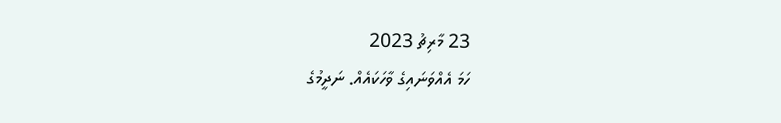23 މާރިޗު 2023
ހަމަ އެއްވަނައިގެ ވާހަކައެއް. ނަދީމުގެ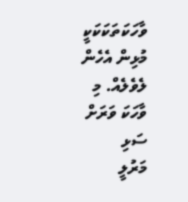ވާހަކަތަކަކަކީ މުޅިން އެހެން ލެވެލެއް. މި ވާހަކަ ވަރަށް ސަޅި
މަރުލީ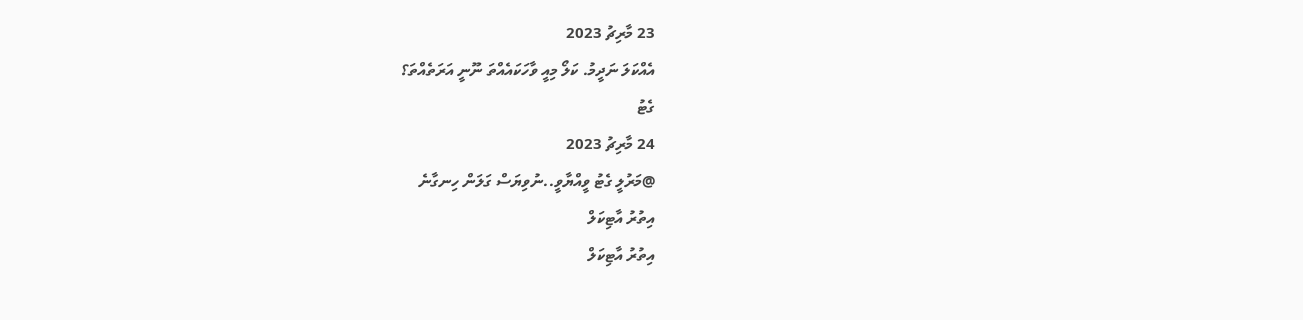23 މާރިޗު 2023
އެއްކަލަ ނަދީމު. ކަލޯ މިއީ ވާހަކައެއްތަ ނޫނީ އަރަތެއްތަ؟
ގެޓު
24 މާރިޗު 2023
@މަރުލީ ގެޓު ވީއްޔާވީ..ނުވިޔަސް ގަލަން ހިނގާނެ
އިތުރު އާޓިކަލް
އިތުރު އާޓިކަލް